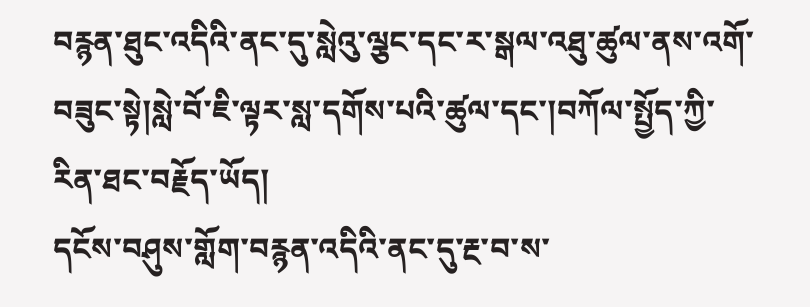བརྙན་ཐུང་འདིའི་ནང་དུ་སླེའུ་ལྕང་དང་ར་སྒལ་འཐུ་ཚུལ་ནས་འགོ་བཟུང་སྟེ།སླེ་བོ་ཇི་ལྟར་སླ་དགོས་པའི་ཚུལ་དང་།བཀོལ་སྤྱོད་ཀྱི་རིན་ཐང་བརྗོད་ཡོད།
དངོས་བཤུས་གློག་བརྙན་འདིའི་ནང་དུ་རྔ་བ་ས་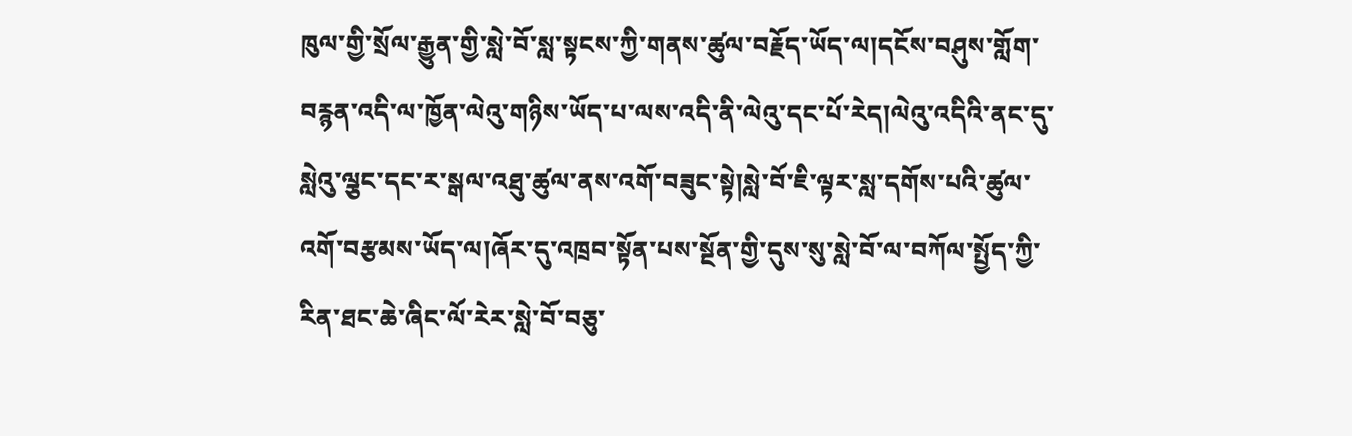ཁུལ་གྱི་སྲོལ་རྒྱུན་གྱི་སླེ་བོ་སླ་སྟངས་ཀྱི་གནས་ཚུལ་བརྗོད་ཡོད་ལ།དངོས་བཤུས་གློག་བརྙན་འདི་ལ་ཁྱོན་ལེའུ་གཉིས་ཡོད་པ་ལས་འདི་ནི་ལེའུ་དང་པོ་རེད།ལེའུ་འདིའི་ནང་དུ་སླེའུ་ལྕང་དང་ར་སྒལ་འཐུ་ཚུལ་ནས་འགོ་བཟུང་སྟེ།སླེ་བོ་ཇི་ལྟར་སླ་དགོས་པའི་ཚུལ་འགོ་བརྩམས་ཡོད་ལ།ཞོར་དུ་འཁྲབ་སྟོན་པས་སྔོན་གྱི་དུས་སུ་སླེ་བོ་ལ་བཀོལ་སྤྱོད་ཀྱི་རིན་ཐང་ཆེ་ཞིང་ལོ་རེར་སླེ་བོ་བཅུ་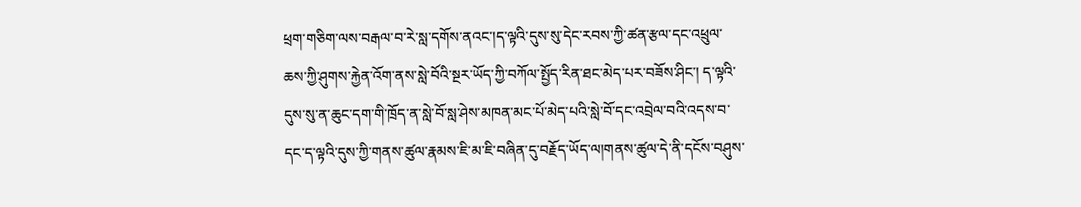ཕྲག་གཅིག་ལས་བརྒལ་བ་རེ་སླ་དགོས་ནའང་།ད་ལྟའི་དུས་སུ་དེང་རབས་ཀྱི་ཚན་རྩལ་དང་འཕྲུལ་ཆས་ཀྱི་ཤུགས་རྐྱེན་འོག་ནས་སླེ་བོའི་སྔར་ཡོད་ཀྱི་བཀོལ་སྤྱོད་རིན་ཐང་མེད་པར་བཟོས་ཤིང་། ད་ལྟའི་དུས་སུ་ན་ཆུང་དག་གི་ཁྲོད་ན་སླེ་བོ་སླ་ཤེས་མཁན་མང་པོ་མེད་པའི་སླེ་བོ་དང་འབྲེལ་བའི་འདས་བ་དང་ད་ལྟའི་དུས་ཀྱི་གནས་ཚུལ་རྣམས་ཇི་མ་ཇི་བཞིན་དུ་བརྗོད་ཡོད་ལ།གནས་ཚུལ་དེ་ནི་དངོས་བཤུས་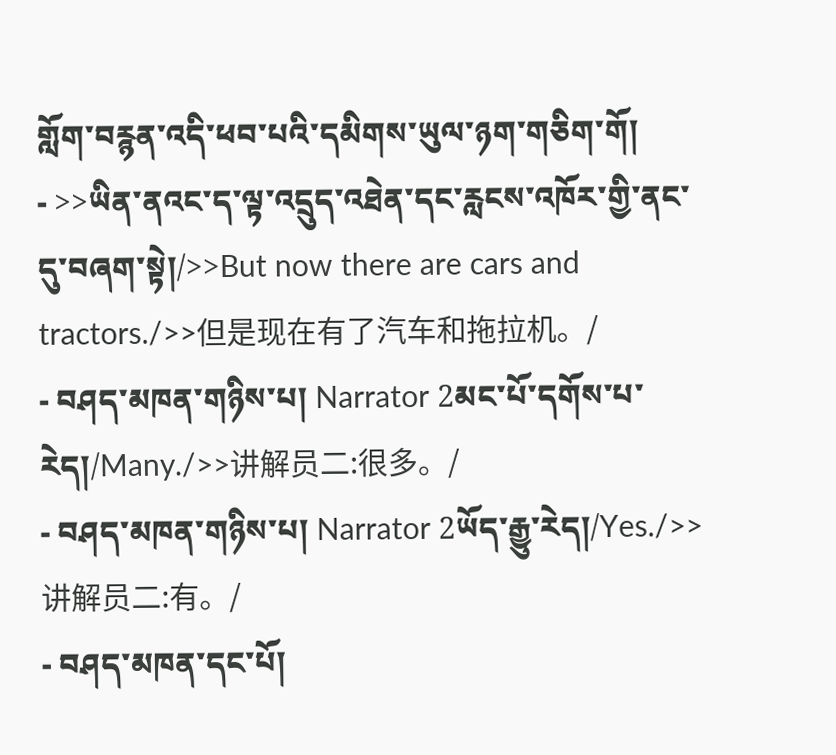གློག་བརྙན་འདི་ཕབ་པའི་དམིགས་ཡུལ་ཉག་གཅིག་གོ།
- >>ཡིན་ནའང་ད་ལྟ་འདྲུད་འཐེན་དང་རླངས་འཁོར་གྱི་ནང་དུ་བཞག་སྟེ།/>>But now there are cars and tractors./>>但是现在有了汽车和拖拉机。/
- བཤད་མཁན་གཉིས་པ། Narrator 2མང་པོ་དགོས་པ་རེད།/Many./>>讲解员二:很多。/
- བཤད་མཁན་གཉིས་པ། Narrator 2ཡོད་རྒྱུ་རེད།/Yes./>>讲解员二:有。/
- བཤད་མཁན་དང་པོ།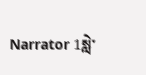Narrator 1སླེ་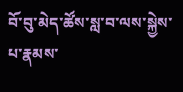བོ་བུ་མེད་ཚོས་སླ་བ་ལས་སྐྱེས་པ་རྣམས་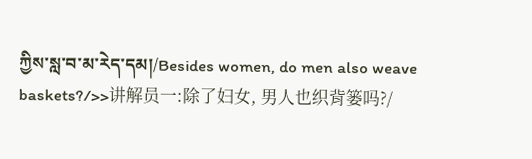ཀྱིས་སླ་བ་མ་རེད་དམ།/Besides women, do men also weave baskets?/>>讲解员一:除了妇女, 男人也织背篓吗?/